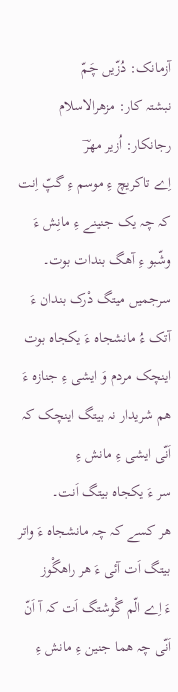آزمانک: دُزّیں چَمّ
نبشتہ کار: مزھرالاسلام
رجانکار: اُزیر مھرؔ
اِے تاکریچ ءِ موسم ءِ گپّ اِنت کہ چہ یک جنینے ءِ مانِش ءَ
وشّبو ءِ آھگ بندات بوت۔ سرجمیں میتگ دْرک بندان ءَ آتک ءُ مانشجاہ ءَ یکجاہ بوت
اینچک مردم وَ ایشی ءِ جنازہ ءَ ھم شریدار نہ بیتگ اینچک کہ اَنّی ایشی ءِ مانش ءِ
سر ءَ یکجاہ بیتگ اَنت۔
ھر کسے کہ چہ مانشجاہ ءَ واتر بیتگ اَت آئی ءَ ھر راھگْوز
ءَ اِے الّم گْوشتگ اَت کہ آ اَنّ اَنّی چہ ھما جنین ءِ مانش ءِ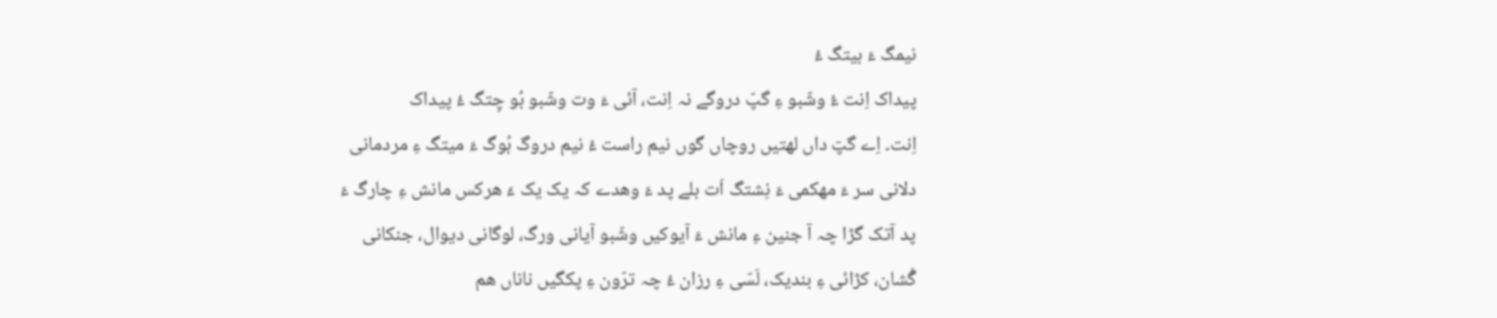نیمگ ءَ بیتگ ءُ
پیداک اِنت ءُ وشّبو ءِ گپّ دروگے نہ اِنت، آئی ءَ وت وشّبو بُو چِتگ ءُ پیداک
اِنت۔ اِے گپٓ داں لھتیں روچاں گوں نیم راست ءُ نیم دروگ بُوگ ءَ میتگ ءِ مردمانی
دلانی سر ءَ مھکمی ءَ نِشتگ اَت بلے پد ءَ وھدے کہ یک یک ءَ ھرکس مانش ءِ چارگ ءَ
پد آتک گڑا چہ آ جنین ءِ مانش ءَ آیوکیں وشّبو آیانی ورگ، لوگانی دیوال، جنکانی
گُشان، کڑائی ءِ بندیک، لَسّی ءِ رزان ءُ چہ ترّون ءِ پکگیں ناناں ھم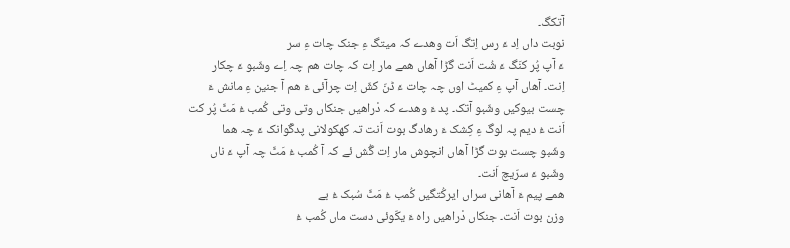آتکگ۔
نوبت داں اِد ءَ رس اِتگ اَت وھدے کہ میتگ ءِ جنک چات ءِ سر
ءَ آپ پُر کنَگ ءَ شُت اَنت گڑا آھاں ھمے مار اِت کہ چات ھم چہ اِے وشّبو ءَ چکار
اِنت۔ آھاں آپ ءِ کمیٹ اوں چہ چات ءَ ڈنّ کشّ اِت چرآئی ءَ ھم آ جنین ءِ مانش ءَ
چست بیوکیں وشّبو آتک۔ پد ءَ وھدے کہ دْراھیں جنکاں وتی وتی کُمب ءُ مَٹّ پُر کت
اَنت ءُ دیم پہ لوگ ءِ کِشک ءَ رھادگ بوت اَنت تہ کھکولانی پدگْوانک ءَ چہ ھما
وشّبو چست بوت گڑا آھاں انچوش مار اِت گُش ئے کہ آ کُمب ءُ مَٹّ چہ آپ ءَ ناں
وشّبو ءَ سرّیچ اَنت۔
ھمے پیم ءَ آھانی سراں ایرکُتگیں کُمب ءُ مَٹّ سُبک ءُ بے
وزن بوت اَنت۔ جنکاں دْراھیں راہ ءَ یکّوئی دست ماں کُمب ءُ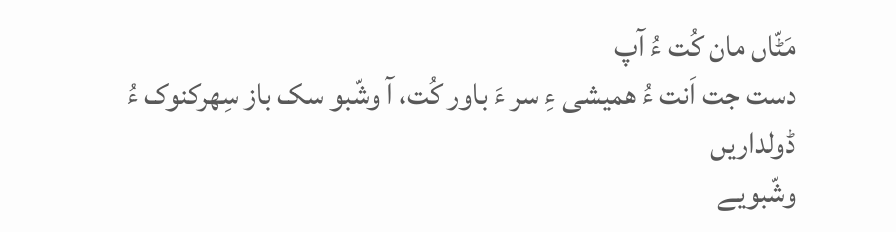مَٹّاں مان کُت ءُ آپ
دست جت اَنت ءُ ھمیشی ءِ سر ءَ باور کُت، آ وشّبو سک باز سِھرکنوک ءُ ڈولداریں
وشّبویے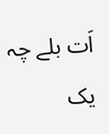اَت بلے چہ یک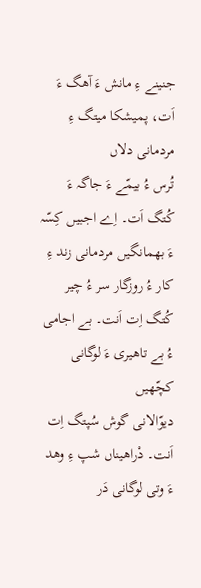جنینے ءِ مانش ءَ آھگ ءَ اَت، پمیشکا میتگ ءِ مردمانی دلاں
تُرس ءُ بیمّے ءَ جاگہ ءَ کُتگ اَت۔ اِے اجبیں کِسّہ ءَ بھمانگیں مردمانی زند ءِ
کار ءُ روزگار سر ءُ چیر کُتگ اِت اَنت۔ بے اجامی ءُ بے تاھیری ءَ لوگانی کچّھیں
دیوّالانی گوش سُپتگ اِت اَنت۔ دْراھیناں شپ ءِ وھد ءَ وتی لوگانی دَر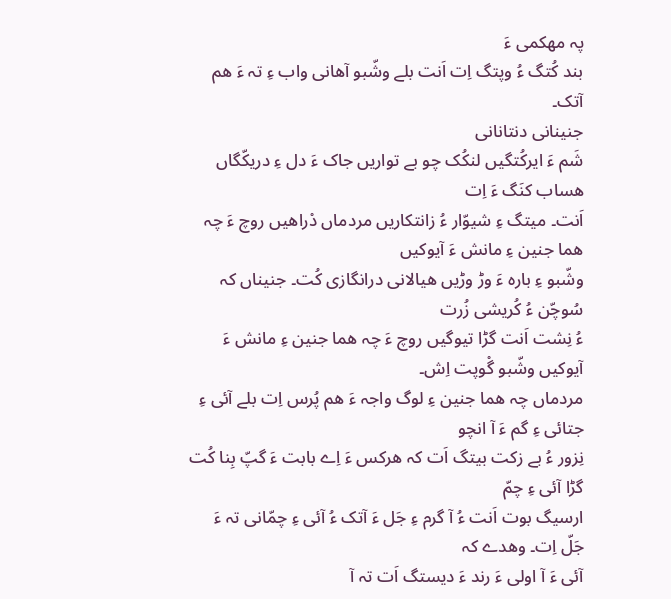پہ مھکمی ءَ
بند کُتگ ءُ وپتگ اِت اَنت بلے وشّبو آھانی واب ءِ تہ ءَ ھم آتک۔
جنینانی دنتانانی
شَم ءَ ایرکُتگیں لنکُک چو بے تواریں جاک ءَ دل ءِ دریکّگاں ھساب کنَگ ءَ اِت
اَنت۔ میتگ ءِ شیوّار ءُ زانتکاریں مردماں دْراھیں روچ ءَ چہ ھما جنین ءِ مانش ءَ آیوکیں
وشّبو ءِ بارہ ءَ وڑ وڑیں ھیالانی درانگازی کُت۔ جنیناں کہ سُوچّن ءُ کُریشی زُرت
ءُ نِشت اَنت گڑا تیوگیں روچ ءَ چہ ھما جنین ءِ مانش ءَ آیوکیں وشّبو گْوپت اِش۔
مردماں چہ ھما جنین ءِ لوگ واجہ ءَ ھم پُرس اِت بلے آئی ءِ جتائی ءِ گم ءَ آ انچو
نِزور ءُ بے زکت بیتگ اَت کہ ھرکس ءَ اِے بابت ءَ گپّ بِنا کُت گڑا آئی ءِ چمّ
ارسیگ بوت اَنت ءُ آ گرم ءِ جَل ءَ آتک ءُ آئی ءِ چمّانی تہ ءَ جَلّ اِت۔ وھدے کہ
آئی ءَ آ اولی ءَ رند ءَ دیستگ اَت تہ آ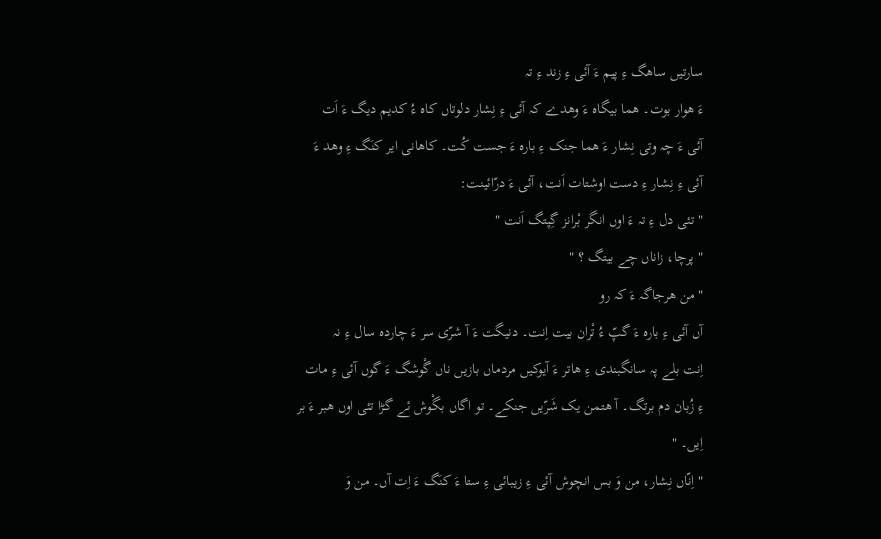سارتیں ساھگ ءِ پیم ءَ آئی ءِ زند ءِ تہ
ءَ ھوار بوت۔ ھما بیگاہ ءَ وھدے کہ آئی ءِ نِشار دلوتاں کاہ ءُ کدیم دیگ ءَ اَت
آئی ءَ چہ وتی نِشار ءَ ھما جنک ءِ بارہ ءَ جست کُت۔ کاھانی ایر کنَگ ءِ وھد ءَ
آئی ءِ نِشار ءِ دست اوشتات اَنت، آئی ءَ درّائینت:
" تئی دل ءِ تہ ءَ اوں انگر بْرانز گِپتگ اَنت "
" پرچا، زاناں چے بیتگ ؟ "
" من ھرجاگہ ءَ کہ رو
آں آئی ءِ بارہ ءَ گپّ ءُ تْران بیت اِنت۔ دنیگت ءَ آ شرّی سر ءَ چاردہ سال ءِ نہ
اِنت بلے پہ سانگبندی ءِ ھاتر ءَ آیوکیں مردماں بازیں ناں گْوشگ ءَ گوں آئی ءِ مات
ءِ زُبان دم برتگ۔ آ ھتمن یک شَرّیں جنکے۔ تو اگاں بگْوش ئے گڑا تئی اوں ھبر ءَ بر
اِیں۔ "
" اِنّاں نِشار، من وَ بس انچوش آئی ءِ زیبائی ءِ ستا ءَ کنَگ ءَ اِت آں۔ من وَ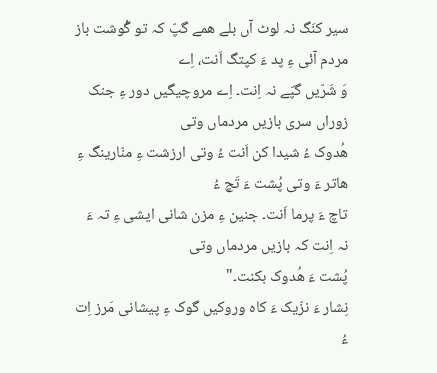سیر کنَگ نہ لوٹ آں بلے ھمے گپّ کہ تو گْوشت باز مردم آئی ءِ پد ءَ کپتگ اَنت، اِے
وَ شَرّیں گپّے نہ اِنت۔ اِے مروچیگیں دور ءِ جنک زوراں سری بازیں مردماں وتی
ھُدوک ءُ شیدا کن اَنت ءُ وتی ارزشت ءِ منّارینگ ءِ ھاتر ءَ وتی پُشت ءَ تَچ ءُ
تاچ ءَ پرما اَنت۔ جنین ءِ مزن شانی ایشی ءِ تہ ءَ نہ اِنت کہ بازیں مردماں وتی
پُشت ءَ ھُدوک بکنت۔"
نِشار ءَ نزّیک ءَ کاہ وروکیں گوک ءِ پیشانی مَرز اِت ءُ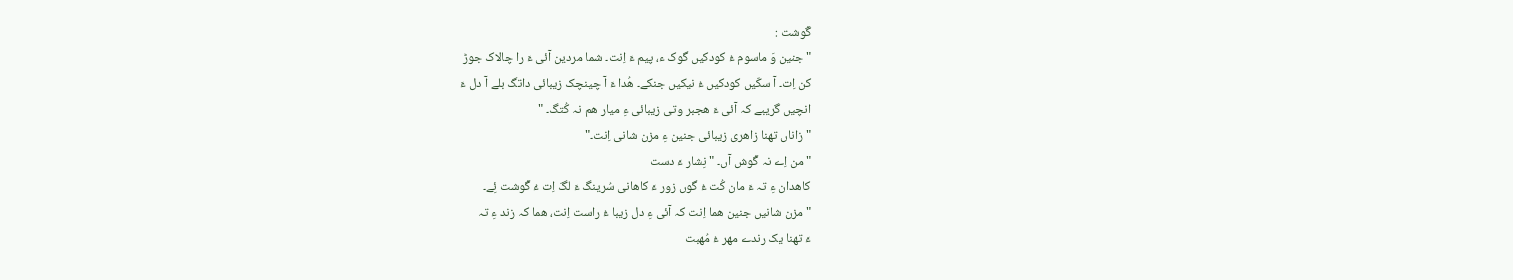گْوشت :
" جنین وَ ماسوم ءُ کودکیں گوک ء، پیم ءَ اِنت۔ شما مردین آئی ءَ را چالاک جوڑ
کن اِت۔ آ سکّیں کودکیں ءُ نیکیں جنکے۔ ھُدا ءَ آ چینچک زیبائی داتگ بلے آ دل ءَ
انچیں گریبے کہ آئی ءَ ھجبر وتی زیبائی ءِ میار ھم نہ کُتگ۔ "
" زاناں تھنا زاھری زیبائی جنین ءِ مزن شانی اِنت۔"
" من اِے نہ گْوش آں۔ " نِشار ءَ دست
کاھدان ءِ تہ ءَ مان کُت ءُ گوں زور ءَ کاھانی سُرینگ ءَ لگّ اِت ءُ گْوشت ئِے۔
" مزن شانیں جنین ھما اِنت کہ آئی ءِ دل زیبا ءُ راست اِنت، ھما کہ زند ءِ تہ
ءَ تھنا یک رندے مھر ءُ مُھبت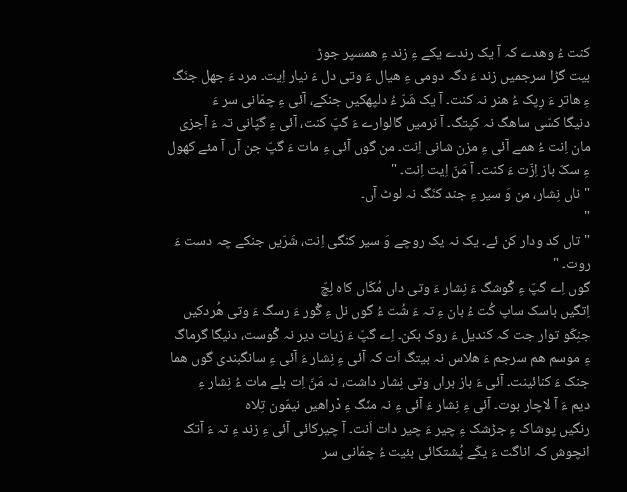کنت ءُ وھدے کہ آ یک رندے یکے ءِ زند ءِ ھمسپر جوڑ
بیت گڑا سرجمیں زند ءَ دگہ دومی ءِ ھیال ءَ وتی دل ءَ نیار اِیت۔ مرد ءَ جھل جنَگ
ءِ ھاتر ءَ رِپک ءُ ھنر نہ کنت۔ آ یک شَرّ ءُ دلپھکیں جنکے، آئی ءِ چمّانی سر ءَ
دنیگا کسّی ساھگ نہ کپتگ۔ آ نرميں گالوارے ءَ گپّ کنت، آئی ءِ گپّانی تہ ءَ آجزی
مان اِنت ءُ ھمے آئی ءِ مزن شانی اِنت۔ من گوں آئی ءِ مات ءَ گپّ جن آں آ مئے کھول
ءِ سکّ باز اِزّت ءَ کنت۔ آ مَنّ اِیت اِنت۔ "
" ناں نِشار، من وَ سیر ءِ جند کنَگ نہ لوٹ آں۔
"
" تاں کد ودار کن ئے۔ یک نہ یک روچے وَ سیر کنگی اِنت، شَرّیں جنکے چہ دست ءَ
روت۔ "
گوں اِے گپّ ءِ گْوشگ ءَ نِشار ءَ وتی داں مُکّاں کاہ لِچّ
اِتگیں باسک ساپ کُت ءُ بان ءِ تہ ءَ شُت ءُ گوں نل ءِ گْور ءَ رسگ ءَ وتی ھُردکیں
جنِکّو توار جت کہ کندیل ءَ روک بکن۔ اِے گپّ ءَ زیات دیر نہ گْوست، دنیگا گرماگ
ءِ موسم ھم سرجم ءَ ھلاس نہ بیتگ اَت کہ آئی ءِ نِشار ءَ آئی ءِ سانگبندی گوں ھما
جنک ءَ کنائینت۔ آئی ءَ باز براں وتی نِشار داشت، نہ مَنّ اِت بلے مات ءُ نِشار ءِ
دیم ءَ آ لاچار بوت۔ آئی ءِ نِشار ءَ آئی ءِ نہ منّگ ءِ دْراھیں نیمّون تِلاہ
رنگیں پوشاک ءِ جڑشک ءِ چیر ءَ چیر دات اَنت۔ آ چیرکائی آئی ءِ زند ءِ تہ ءَ آتک
انچوش کہ اناگت ءَ یکّے پُشتکائی بئیت ءُ چمّانی سر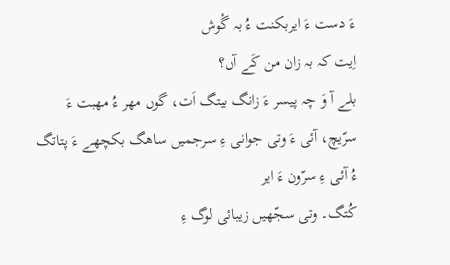ءَ دست ءَ ایربکنت ءُ بہ گْوش
اِیت کہ بہ زان من کَے آں؟
بلے آ وَ چہ پیسر ءَ زانگ بیتگ اَت، گوں مھر ءُ مھبت ءَ
سرّیچ، آئی ءَ وتی جوانی ءِ سرجمیں ساھگ بکچھے ءَ پتاتگ ءُ آئی ءِ سرّون ءَ ایر
کُتگ۔ وتی سجّھیں زیبائی لوگ ءِ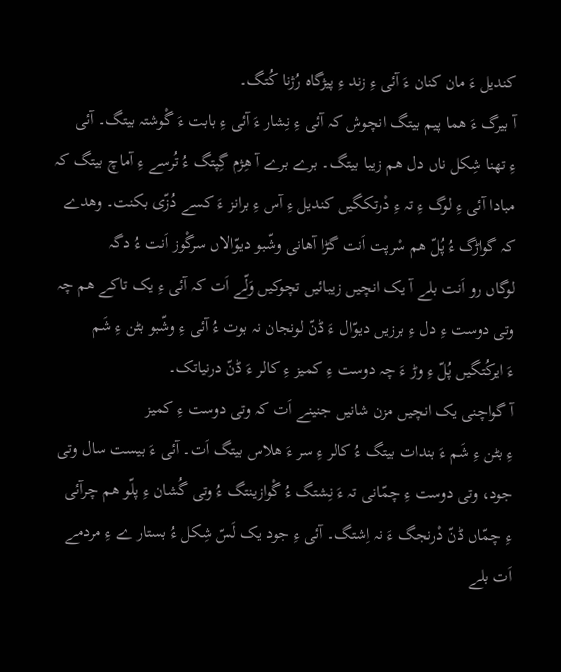کندیل ءَ مان کنان ءَ آئی ءِ زند ءِ پیژگاہ رُژنا کُتگ۔
آ بیرگ ءَ ھما پیم بیتگ انچوش کہ آئی ءِ نِشار ءَ آئی ءِ بابت ءَ گْوشتہ بیتگ۔ آئی
ءِ تھنا شِکل ناں دل ھم زیبا بیتگ۔ برے برے آ ھِژم گِپتگ ءُ تُرسے ءِ آماچ بیتگ کہ
مبادا آئی ءِ لوگ ءِ تہ ءِ دْرتکگیں کندیل ءِ آس ءِ برانز ءَ کسے دُزّی بکنت۔ وھدے
کہ گواڑگ ءُ پُلّ ھم سْرپت اَنت گڑا آھانی وشّبو دیوّالاں سرگْوز اَنت ءُ دگہ
لوگاں رو اَنت بلے آ یک انچیں زیبائیں تچوکیں وَلّے اَت کہ آئی ءِ یک تاکے ھم چہ
وتی دوست ءِ دل ءِ برزیں دیوّال ءَ ڈنّ لونجان نہ بوت ءُ آئی ءِ وشّبو بٹن ءِ شَم
ءَ ایرکُتگیں پُلّ ءِ وڑ ءَ چہ دوست ءِ کمیز ءِ کالر ءَ ڈنّ درنیاتک۔
آ گواچنی یک انچیں مزن شانیں جنینے اَت کہ وتی دوست ءِ کمیز
ءِ بٹن ءِ شَم ءَ بندات بیتگ ءُ کالر ءِ سر ءَ ھلاس بیتگ اَت۔ آئی ءَ بیست سال وتی
جود، وتی دوست ءِ چمّانی تہ ءَ نِشتگ ءُ گْوازینتگ ءُ وتی گُشان ءِ پلّو ھم چرآئی
ءِ چمّاں ڈنّ دْرنجگ ءَ نہ اِشتگ۔ آئی ءِ جود یک لَسّ شِکل ءُ بستار ے ءِ مردمے
اَت بلے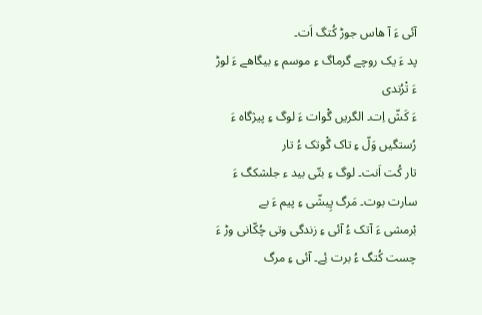آئی ءَ آ ھاس جوڑ کُتگ اَت۔
پد ءَ یک روچے گرماگ ءِ موسم ءِ بیگاھے ءَ لوڑ ءَ تْرُندی
ءَ کَشّ اِت۔ الگریں گْوات ءَ لوگ ءِ پیژگاہ ءَ رُستگیں وَلّ ءِ تاک گْوتک ءُ تار
تار کُت اَنت۔ لوگ ءِ بتّی بید ء جلشکگ ءَ سارت بوت۔ مَرگ پِیشّی ءِ پیم ءَ بے
بْرمشی ءَ آتک ءُ آئی ءِ زندگی وتی چُکّانی وڑ ءَ چست کُتگ ءُ برت ئِے۔ آئی ءِ مرگ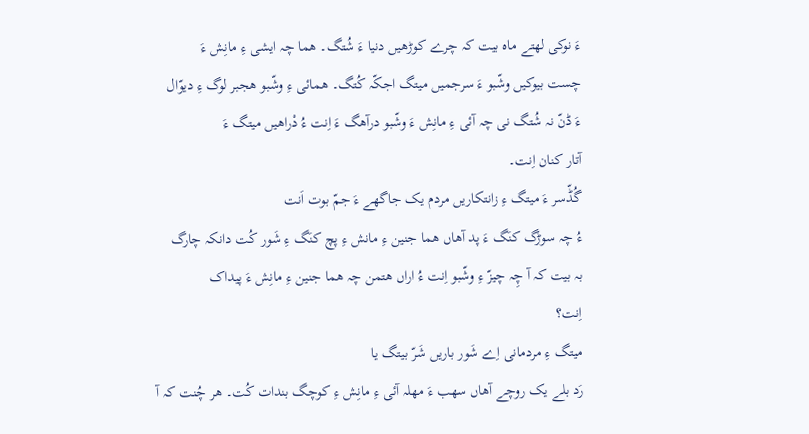ءَ نوکی لھتے ماہ بیت کہ چرے کوڑھیں دنیا ءَ شُتگ۔ ھما چہ ایشی ءِ مانِش ءَ
چست بیوکیں وشّبو ءَ سرجمیں میتگ اجکّہ کُتگ۔ ھمائی ءِ وشّبو ھجبر لوگ ءِ دیوّال
ءَ ڈنّ نہ شُتگ نی چہ آئی ءِ مانِش ءَ وشّبو درآھگ ءَ اِنت ءُ دْراھیں میتگ ءَ
آتار کنان اِنت۔
گُڈّسر ءَ میتگ ءِ زانتکاریں مردم یک جاگھے ءَ جمّ بوت اَنت
ءُ چہ سوڑگ کنَگ ءَ پد آھاں ھما جنین ءِ مانش ءِ پچ کنَگ ءِ شَور کُت دانکہ چارگ
بہ بیت کہ آ چِہ چیزّ ءِ وشّبو اِنت ءُ اراں ھتمن چہ ھما جنین ءِ مانِش ءَ پیداک
اِنت؟
میتگ ءِ مردمانی اِے شَور باریں شَرّ بیتگ یا
رَد بلے یک روچے آھاں سھب ءَ مھلہ آئی ءِ مانِش ءِ کوچگ بندات کُت۔ ھر چُنت کہ آ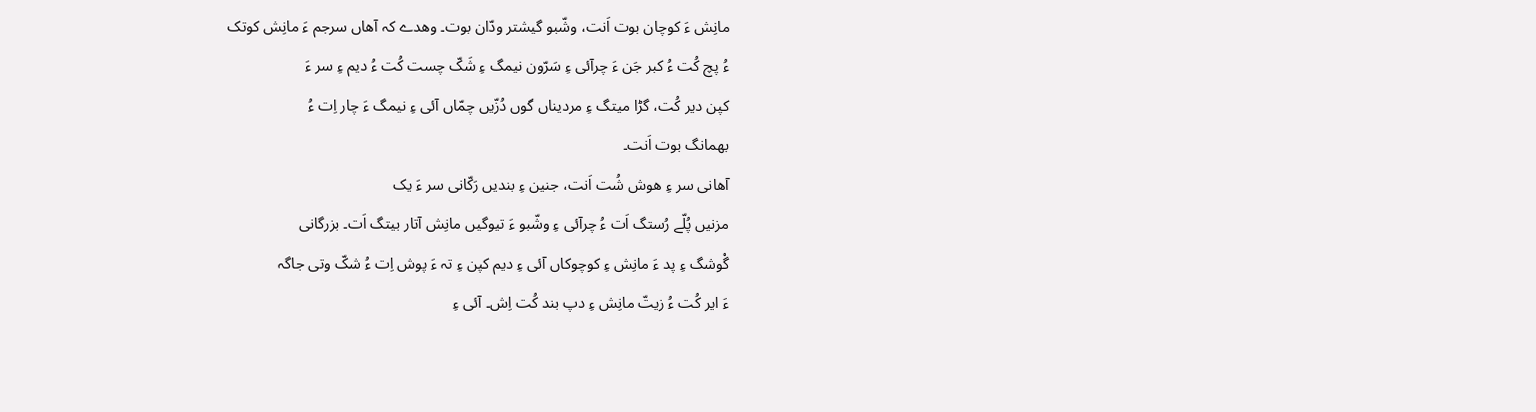مانِش ءَ کوچان بوت اَنت، وشّبو گیشتر ودّان بوت۔ وھدے کہ آھاں سرجم ءَ مانِش کوتک
ءُ پچ کُت ءُ کبر جَن ءَ چرآئی ءِ سَرّون نیمگ ءِ شَکّ چست کُت ءُ دیم ءِ سر ءَ
کپن دیر کُت، گڑا میتگ ءِ مردیناں گوں دُزّیں چمّاں آئی ءِ نیمگ ءَ چار اِت ءُ
بھمانگ بوت اَنت۔
آھانی سر ءِ ھوش شُت اَنت، جنین ءِ بندیں رَکّانی سر ءَ یک
مزنیں پُلّے رُستگ اَت ءُ چرآئی ءِ وشّبو ءَ تیوگیں مانِش آتار بیتگ اَت۔ بزرگانی
گْوشگ ءِ پد ءَ مانِش ءِ کوچوکاں آئی ءِ دیم کپن ءِ تہ ءَ پوش اِت ءُ شکّ وتی جاگہ
ءَ ایر کُت ءُ زیتّ مانِش ءِ دپ بند کُت اِش۔ آئی ءِ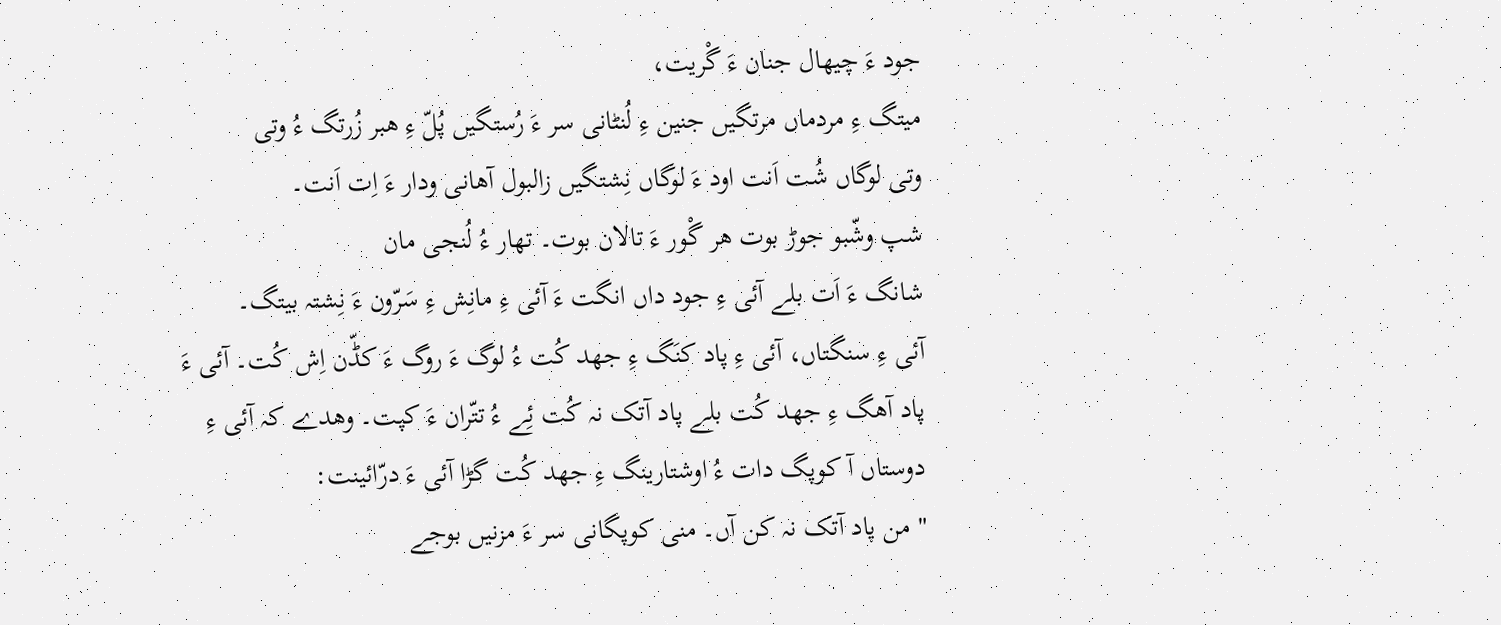جود ءَ چیھال جنان ءَ گْریت،
میتگ ءِ مردماں مرتگیں جنین ءِ لُنٹانی سر ءَ رُستگیں پُلّ ءِ ھبر زُرتگ ءُ وتی
وتی لوگاں شُت اَنت اود ءَ لوگاں نِشتگیں زالبول آھانی ودار ءَ اِت اَنت۔
شپ وشّبو جوڑ بوت ھر گْور ءَ تالان بوت۔ تھار ءُ لُنجی مان
شانگ ءَ اَت بلے آئی ءِ جود داں انگت ءَ آئی ءِ مانِش ءِ سَرّون ءَ نِشتہ بیتگ۔
آئی ءِ سنگتاں، آئی ءِ پاد کنَگ ءِ جھد کُت ءُ لوگ ءَ روگ ءَ کڈّن اِش کُت۔ آئی ءَ
پاد آھگ ءِ جھد کُت بلے پاد آتک نہ کُت ئِے ءُ تتّران ءَ کپت۔ وھدے کہ آئی ءِ
دوستاں آ کوپگ دات ءُ اوشتارینگ ءِ جھد کُت گڑا آئی ءَ درّائینت:
" من پاد آتک نہ کن آں۔ منی کوپگانی سر ءَ مزنیں بوجے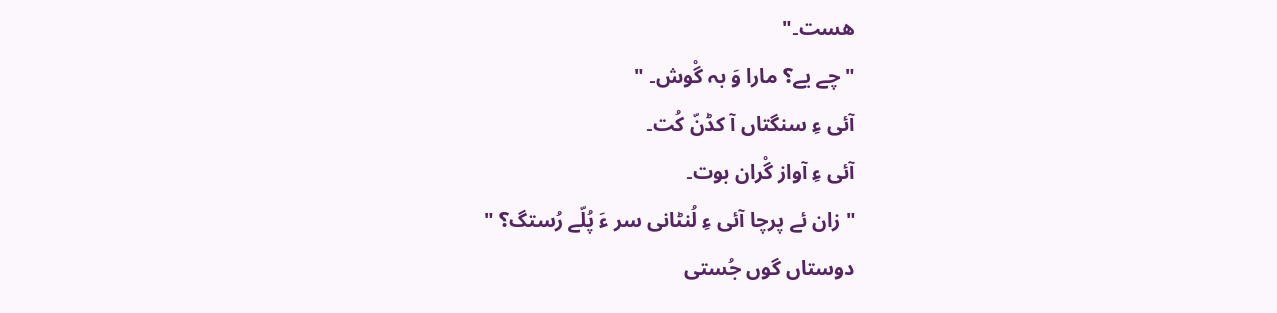ھست۔"
" چے یے؟ مارا وَ بہ گْوش۔ "
آئی ءِ سنگتاں آ کڈنّ کُت۔
آئی ءِ آواز گْران بوت۔
" زان ئے پرچا آئی ءِ لُنٹانی سر ءَ پُلّے رُستگ؟ "
دوستاں گوں جُستی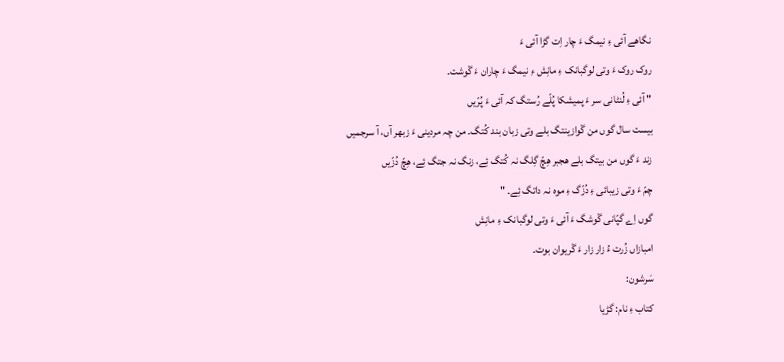نگاھے آئی ءِ نیمگ ءَ چار اِت گڑا آئی ءَ
روک روک ءَ وتی لوگبانک ءِ مانِش ءِ نیمگ ءَ چاران ءَ گْوشت۔
" آئی ءِ لُنٹانی سر ءَ پمیشکا پُلّے رُستگ کہ آئی ءَ پُرّیں
بیست سال گوں من گْوازینتگ بلے وتی زبان بند کُتگ۔ من چہ مردینی ءَ زبھر آں، آ سرجمیں
زند ءَ گوں من بیتگ بلے ھجبر ھِچّ گِلگ نہ کُتگ ئِے، زنگ نہ جتگ ئِے، ھِچّ دُزّیں
چمّ ءَ وتی زیبائی ءِ دُزّگ ءِ موہ نہ داتگ ئِے۔ "
گوں اِے گپّانی گْوشگ ءَ آئی ءَ وتی لوگبانک ءِ مانِش
امبازاں زُرت ءُ زار زار ءَ گْریوان بوت۔
سَرشون:
کتاب ءِ نام: گڑیا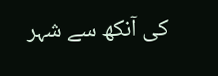کی آنکھ سے شہر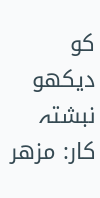کو دیکھو
نبشتہ کار: مزھر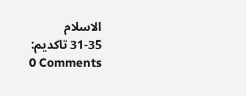الاسلام
31-35 تاکدیم:
0 Comments